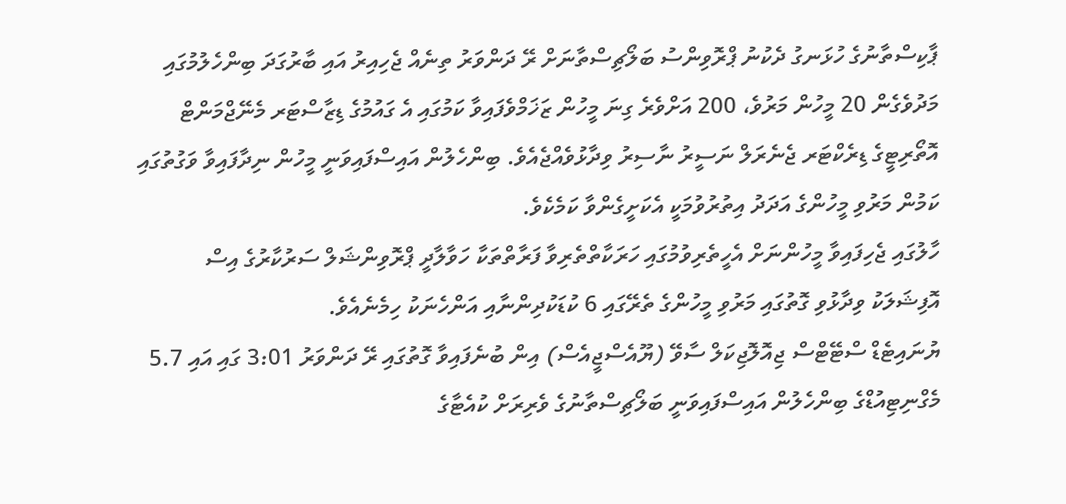ޕާކިސްތާނުގެ ހުޅަނގު ދެކުނު ޕްރޮވިންސު ބަލޯޗިސްތާނަށް ރޭ ދަންވަރު ތިނެއް ޖެހިއިރު އައި ބާރުގަދަ ބިންހެލުމުގައި މަދުވެގެން 20 މީހުން މަރުވެ، 200 އަށްވެރެ ގިނަ މީހުން ޒަޚަމްވެފައިވާ ކަމުގައި އެ ގައުމުގެ ޑިޒާސްޓަރ މެނޭޖްމަންޓް އޮތޯރިޓީގެ ޑިރެކްޓަރ ޖެނެރަލް ނަސީރު ނާސިރު ވިދާޅުވެއްޖެއެވެ. ބިންހެލުން އައިސްފައިވަނީ މީހުން ނިދާފައިވާ ވަގުތުގައި ކަމުން މަރުވި މީހުންގެ އަދަދު އިތުރުވުމަކީ އެކަށީގެންވާ ކަމެކެވެ.
ހާލުގައި ޖެހިފައިވާ މީހުންނަށް އެހީތެރިވުމުގައި ހަރަކާތްތެރިވާ ފަރާތްތަކާ ހަވާލާދީ ޕްރޮވިންޝަލް ސަރުކާރުގެ އިސް އޮފިޝަލަކު ވިދާޅުވި ގޮތުގައި މަރުވި މީހުންގެ ތެރޭގައި 6 ކުޑަކުދިންނާއި އަންހެނަކު ހިމެނެއެވެ.
ޔުނައިޓެޑް ސްޓޭޓްސް ޖިއޮލޮޖިކަލް ސާވޭ (ޔޫއެސްޖީއެސް) އިން ބުނެފައިވާ ގޮތުގައި ރޭ ދަންވަރު 3:01 ގައި އައި 5.7 މެގްނިޓިއުޑްގެ ބިންހެލުން އައިސްފައިވަނީ ބަލޯޗިސްތާނުގެ ވެރިރަށް ކުއެޓާގެ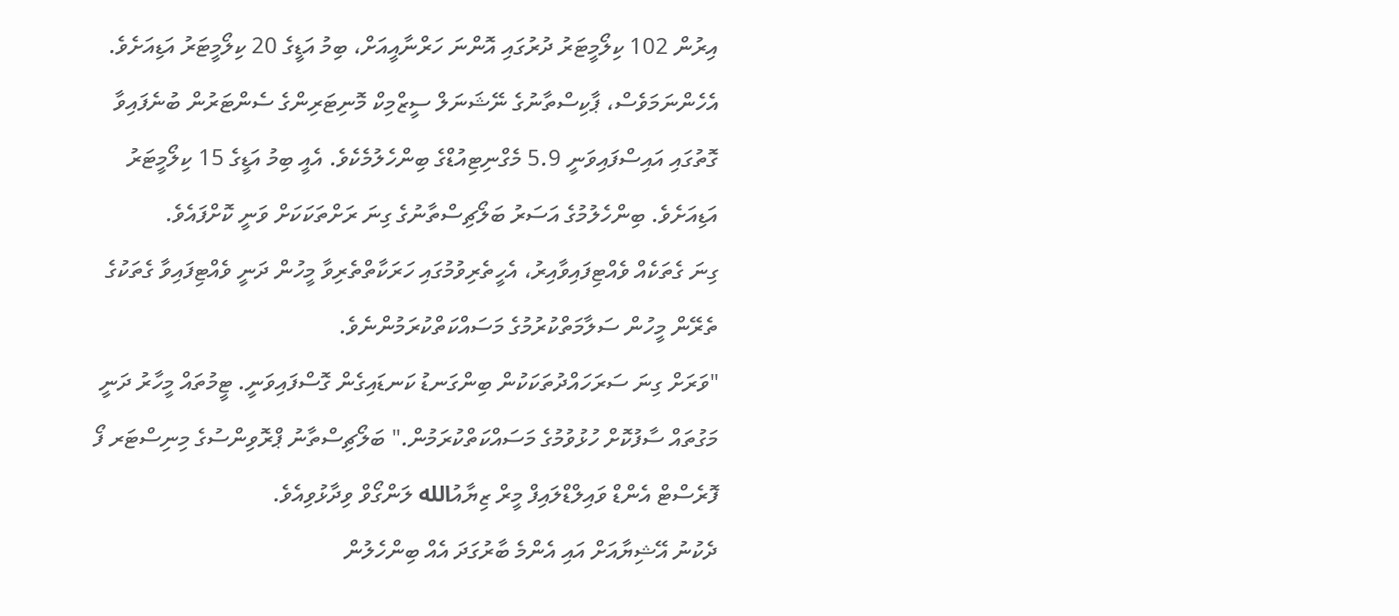އިރުން 102 ކިލޯމީޓަރު ދުރުގައި އޮންނަ ހަރްނާއީއަށް، ބިމު އަޑީގެ 20 ކިލޯމީޓަރު އަޑިއަށެވެ.
އެހެންނަމަވެސް، ޕާކިސްތާނުގެ ނޭޝަނަލް ސީޒްމިކް މޮނިޓަރިންގެ ސެންޓަރުން ބުނެފައިވާ ގޮތުގައި އައިސްފައިވަނީ 5.9 މެގްނިޓިއުޑްގެ ބިންހެލުމެކެވެ. އެއީ ބިމު އަޑީގެ 15 ކިލޯމީޓަރު އަޑިއަށެވެ. ބިންހެލުމުގެ އަސަރު ބަލޯޗިސްތާނުގެ ގިނަ ރަށްތަކަކަށް ވަނީ ކޮށްފައެވެ.
ގިނަ ގެތަކެއް ވެއްޓިފައިވާއިރު، އެހީތެރިވުމުގައި ހަރަކާތްތެރިވާ މީހުން ދަނީ ވެއްޓިފައިވާ ގެތަކުގެ ތެރޭން މީހުން ސަލާމަތްކުރުމުގެ މަސައްކަތްކުރަމުންނެވެ.
"ވަރަށް ގިނަ ސަރަހައްދުތަކަކުން ބިންގަނޑު ކަނޑައިގެން ގޮސްފައިވަނީ. ޓީމުތައް މީހާރު ދަނީ މަގުތައް ސާފުކޮށް ހުޅުވުމުގެ މަސައްކަތްކުރަމުން." ބަލޯޗިސްތާނު ޕްރޮވިންސުގެ މިނިސްޓަރ ފޯ ފޮރެސްޓް އެންޑް ވައިލްޑްލައިފް މީރް ޒިޔާއުالله ލަންގޯވް ވިދާޅުވިއެވެ.
ދެކުނު އޭޝިޔާއަށް އައި އެންމެ ބާރުގަދަ އެއް ބިންހެލުން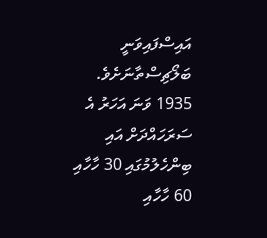އައިސްފައިވަނީ ބަލޯޗިސްތާނަށެވެ. 1935 ވަނަ އަހަރު އެ ސަރަހައްދަށް އައި ބިންހެލުމުގައި 30 ހާހާއި 60 ހާހާއި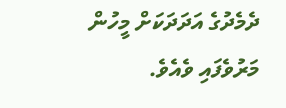ދެމެދުގެ އަދަދަކަށް މީހުން މަރުވެފައި ވެއެވެ.